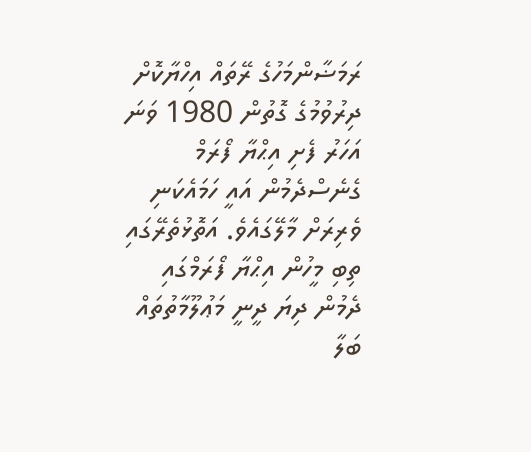ރަމަޟާންމަހުގެ ރޭތައް އިހްޔާކޮށް ދިރުވުމުގެ ގޮތުން 1980 ވަނަ އަހަރު ފެށި އިޙްޔާ ފޯރަމް ގެނެސްދެމުން އައީ ހަމައެކަނި ވެރިރަށް މާލޭގައެވެ. އަތޮޅުތެރޭގައި ތިބި މީހުން އިޙްޔާ ފޯރަމްގައި ދެމުން ދިޔަ ދީނީ މަޢުލޫމާތުތައް ބަލާ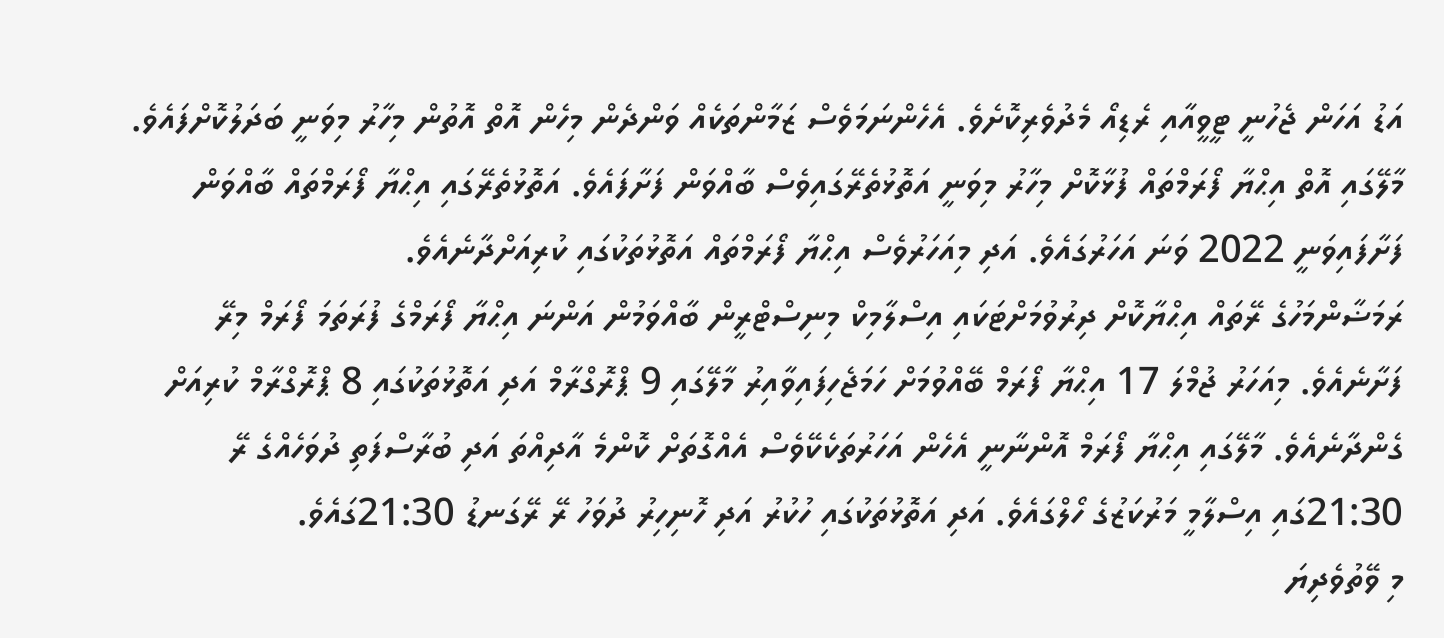އަޑު އަހަން ޖެހުނީ ޓީވީއާއި ރެޑިއޯ މެދުވެރިކޮށެވެ. އެހެންނަމަވެސް ޒަމާންތަކެއް ވަންދެން މިހެން އޮތް އޮތުން މިހާރު މިވަނީ ބަދަލުކޮށްފައެވެ. މާލޭގައި އޮތް އިޙްޔާ ފޯރަމްތައް ފުޅާކޮށް މިހާރު މިވަނީ އަތޮޅުތެރޭގައިވެސް ބާއްވަން ފަށާފައެވެ. އަތޮޅުތެރޭގައި އިޙްޔާ ފޯރަމްތައް ބާއްވަން ފަށާފައިވަނީ 2022 ވަނަ އަހަރުގައެވެ. އަދި މިއަހަރުވެސް އިޙްޔާ ފޯރަމްތައް އަތޮޅުތަކުގައި ކުރިއަށްދާނެއެވެ.
ރަމަޟާންމަހުގެ ރޭތައް އިޙްޔާކޮށް ދިރުވުމަށްޓަކައި އިސްލާމިކް މިނިސްޓްރީން ބާއްވަމުން އަންނަ އިޙްޔާ ފޯރަމްގެ ފުރަތަމަ ފޯރަމް މިރޭ ފަށާނެއެވެ. މިއަހަރު ޖުމްލަ 17 އިޙްޔާ ފޯރަމް ބޭއްވުމަށް ހަމަޖެހިފައިވާއިރު މާލޭގައި 9 ޕްރޮގްރާމް އަދި އަތޮޅުތަކުގައި 8 ޕްރޮގްރާމް ކުރިއަށް ގެންދާނެއެވެ. މާލޭގައި އިޙްޔާ ފޯރަމް އޮންނާނީ އެހެން އަހަރުތަކެކޭވެސް އެއްގޮތަށް ކޮންމެ އާދިއްތަ އަދި ބުރާސްފަތި ދުވަހެއްގެ ރޭ 21:30ގައި އިސްލާމީ މަރުކަޒުގެ ހޯލްގައެވެ. އަދި އަތޮޅުތަކުގައި ހުކުރު އަދި ހޮނިހިރު ދުވަހު ރޭ ރޭގަނޑު 21:30ގައެވެ.
މި ވޭތުވެދިޔަ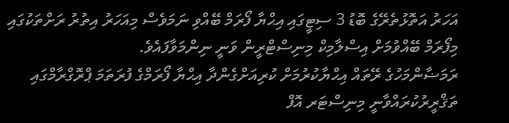އަހަރު އަތޮޅުތެރޭގެ ބޮޑު 3 ސިޓީގައި އިޙްޔާ ފޯރަމް ބޭއްވި ނަމަވެސް މިއަހަރު އިތުރު ރަށްތަކުގައި މިފޯރަމް ބޭއްވުމަށް އިސްލާމިކް މިނިސްޓްރީން ވަނީ ނިންމަވާފައެވެ.
ރަމަޟާންމަހުގެ ރޭތައް އިޙްޔާކުރުމަށް ކުރިއަށްގެންދާ އިޙްޔާ ފޯރަމްގެ ފުރަތަމަ ޕްރޮގްރާމްގައި ތަޤްރީރުކުރައްވާނީ މިނިސްޓަރ އޮފް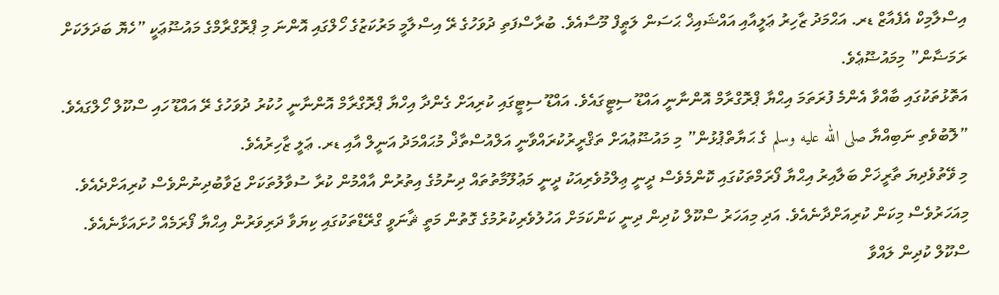އިސްލާމިކް އެފެއާޒް ޑރ. އަޙްމަދު ޒާހިރު ޢަލީއާއި އައްޝައިޚް ޙަސަން ލަޠީފް މޫސާއެވެ. ބުރާސްފަތި ދުވަހުގެ ރޭ އިސްލާމީ މަރުކަޒުގެ ހޯލްގައި އޮންނަ މި ޕްރޮގްރާމްގެ މައުޟޫޢަކީ ”ހެޔޮ ބަދަލަކަށް ރަމަޟާން” މިމައުޟޫޢެވެ.
އަތޮޅުތަކުގައި ބާއްވާ އެންމެ ފުރަތަމަ އިޙްޔާ ޕްރޮގްރާމް އޮންނާނީ އައްޑޫ ސިޓީގައެވެ. އައްޑޫ ސިޓީގައި ކުރިއަށް ގެންދާ އިހްޔާ ޕްރޮގްރާމް އޮންނާނީ ހުކުރު ދުވަހުގެ ރޭ އައްޑޫ ހައި ސްކޫލް ހޯލްގައެވެ. ”ލޮބުވެތި ނަބިއްޔާ صلى الله عليه وسلم ގެ ޙަޔާތްޕުޅުން” މި މައުޟޫޢުއަށް ތަޤްރީރުކުރައްވާނީ އަލްއުސްތާޛް މުޙައްމަދު އަނީލް އާއި ޑރ. ޢަލީ ޒާހިރުއެވެ.
މި ވޭތުވެދިޔަ ތާރީޚަށް ބަލާއިރު އިޙްޔާ ފޯރަމްތަކުގައި ކޮންމެވެސް ދީނީ ޢިލްމުވެރިއަކު ދީނީ މަޢުލޫމާތުތައް ދިނުމުގެ އިތުރުން އާއްމުން ކުރާ ސުވާލުތަކަށް ޖަވާބުދިނުންވެސް ކުރިއަށްދެއެވެ. މިއަހަރުވެސް މިކަން ކުރިއަށްދާނެއެވެ. އަދި މިއަހަރު ސްކޫލް ކުދިން ދިނީ ކަންކަމަށް އަހުލުވެރިކުރުމުގެ ގޮތުން މަތީ ޘާނަވީ ގްރޭޑްތަކުގައި ކިޔަވާ ދަރިވަރުން އިޙްޔާ ފޯރަމެއް ހުށައަޅާނެއެވެ.
ސްކޫލް ކުދިން ލައްވާ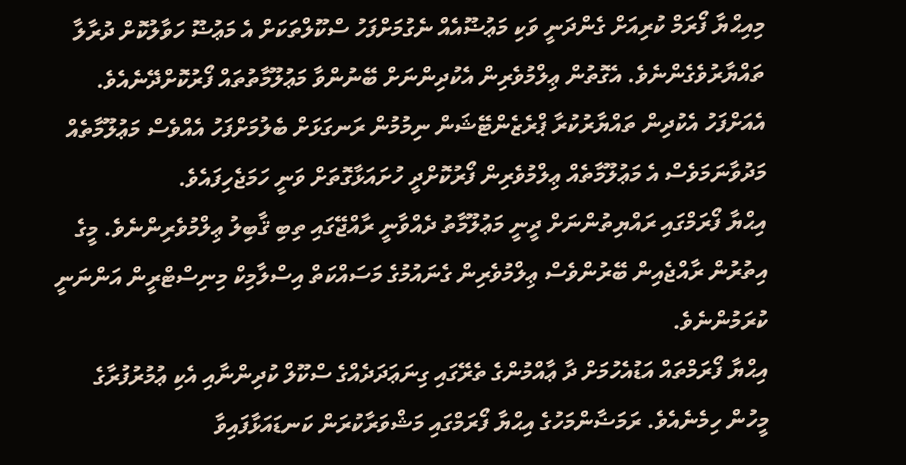މިއިޙްޔާ ފޯރަމް ކުރިއަށް ގެންދަނީ ވަކި މަޢުޟޫއެއް ނެގުމަށްފަހު ސްކޫލްތަކަށް އެ މަޢުޟޫ ހަވާލުކޮށް ދުރާލާ ތައްޔާރުވެގެންނެވެ. އެގޮތުން ޢިލްމުވެރިން އެކުދިންނަށް ބޭނުންވާ މަޢުލޫމާތުތައް ފޯރުކޮށްދޭނެއެވެ. އެއަށްފަހު އެކުދިން ތައްޔާރުކުރާ ޕްރެޒެންޓޭޝަން ނިމުމުން ރަނގަޅަށް ބެލުމަށްފަހު އެއްވެސް މަޢުލޫމާތެއް މަދުވާނަމަވެސް އެ މަޢުލޫމާތެއް ޢިލްމުވެރިން ފޯރުކޮށްދީ ހުށައަޅާގޮތަށް ވަނީ ހަމަޖެހިފައެވެ.
އިޙްޔާ ފޯރަމްގައި ރައްޔިތުންނަށް ދީނީ މަޢުލޫމާތު ދެއްވާނީ ރާއްޖޭގައި ތިބި ޤާބިލު ޢިލްމުވެރިންނެވެ. މީގެ އިތުރުން ރާއްޖެއިން ބޭރުންވެސް ޢިލްމުވެރިން ގެނައުމުގެ މަސައްކަތް އިސްލާމިކް މިނިސްޓްރީން އަންނަނީ ކުރަމުންނެވެ.
އިޙްޔާ ފޯރަމްތައް އަޑުއެހުމަށް ދާ ޢާއްމުންގެ ތެރޭގައި ގިނަޢަދަދެއްގެ ސްކޫލް ކުދިންނާއި އެކި ޢުމުރުފުރާގެ މީހުން ހިމެނެއެވެ. ރަމަޟާންމަހުގެ އިޙްޔާ ފޯރަމްގައި މަޝްވަރާކުރަން ކަނޑައަޅާފައިވާ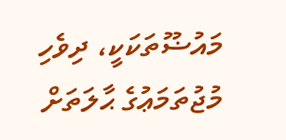މައުޟޫތަކަކީ، ދިވެހި މުޖުތަމަޢުގެ ޙާލަތަށް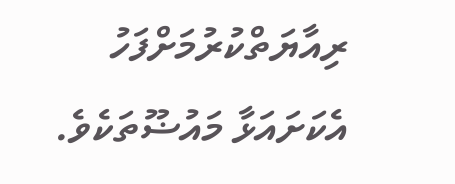ރިއާޔަތްކުރުމަށްފަހު އެކަށައަޅާ މައުޟޫތަކެވެ.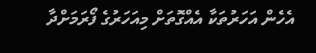އެހެން އަހަރުތަކާ އެއްގޮތަށް މިއަހަރުގެ ފޯރަމަށްދާ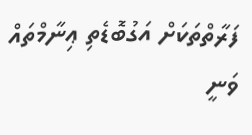ފަރާތްތަކަށް އަގުބޮޑެތި ޢިނާމްތައް ވަނީ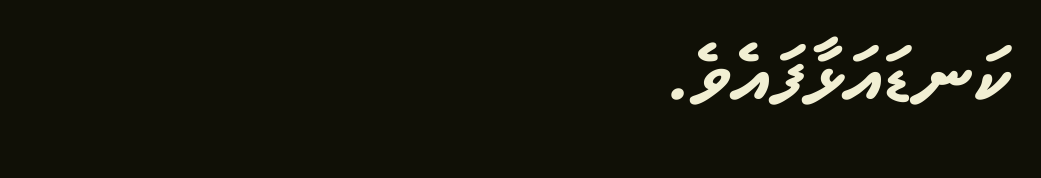ކަނޑައަޅާފައެވެ.